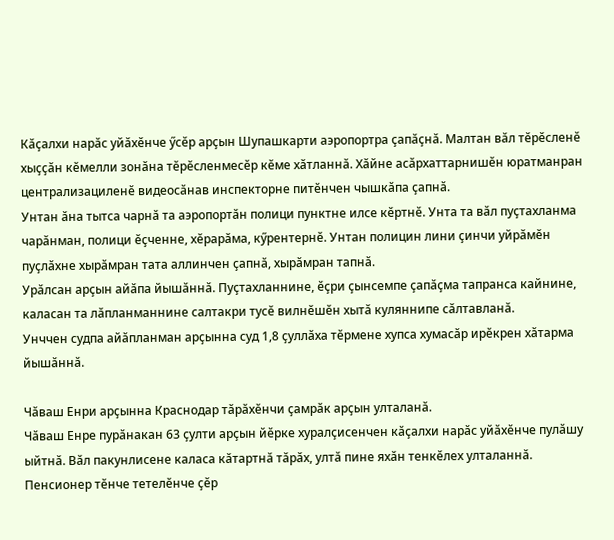Кӑҫалхи нарӑс уйӑхӗнче ӳсӗр арҫын Шупашкарти аэропортра ҫапӑҫнӑ. Малтан вӑл тӗрӗсленӗ хыҫҫӑн кӗмелли зонӑна тӗрӗсленмесӗр кӗме хӑтланнӑ. Хӑйне асӑрхаттарнишӗн юратманран централизациленӗ видеосӑнав инспекторне питӗнчен чышкӑпа ҫапнӑ.
Унтан ӑна тытса чарнӑ та аэропортӑн полици пунктне илсе кӗртнӗ. Унта та вӑл пуҫтахланма чарӑнман, полици ӗҫченне, хӗрарӑма, кӳрентернӗ. Унтан полицин лини ҫинчи уйрӑмӗн пуҫлӑхне хырӑмран тата аллинчен ҫапнӑ, хырӑмран тапнӑ.
Урӑлсан арҫын айӑпа йышӑннӑ. Пуҫтахланнине, ӗҫри ҫынсемпе ҫапӑҫма тапранса кайнине, каласан та лӑпланманнине салтакри тусӗ вилнӗшӗн хытӑ куляннипе сӑлтавланӑ.
Унччен судпа айӑпланман арҫынна суд 1,8 ҫуллӑха тӗрмене хупса хумасӑр ирӗкрен хӑтарма йышӑннӑ.

Чӑваш Енри арҫынна Краснодар тӑрӑхӗнчи ҫамрӑк арҫын улталанӑ.
Чӑваш Енре пурӑнакан 63 ҫулти арҫын йӗрке хуралҫисенчен кӑҫалхи нарӑс уйӑхӗнче пулӑшу ыйтнӑ. Вӑл пакунлисене каласа кӑтартнӑ тӑрӑх, ултӑ пине яхӑн тенкӗлех улталаннӑ. Пенсионер тӗнче тетелӗнче ҫӗр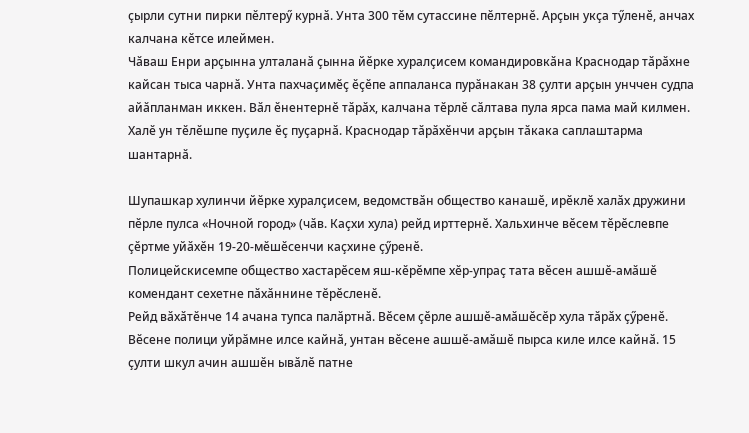ҫырли сутни пирки пӗлтерӳ курнӑ. Унта 300 тӗм сутассине пӗлтернӗ. Арҫын укҫа тӳленӗ, анчах калчана кӗтсе илеймен.
Чӑваш Енри арҫынна улталанӑ ҫынна йӗрке хуралҫисем командировкӑна Краснодар тӑрӑхне кайсан тыса чарнӑ. Унта пахчаҫимӗҫ ӗҫӗпе аппаланса пурӑнакан 38 ҫулти арҫын унччен судпа айӑпланман иккен. Вӑл ӗнентернӗ тӑрӑх, калчана тӗрлӗ сӑлтава пула ярса пама май килмен.
Халӗ ун тӗлӗшпе пуҫиле ӗҫ пуҫарнӑ. Краснодар тӑрӑхӗнчи арҫын тӑкака саплаштарма шантарнӑ.

Шупашкар хулинчи йӗрке хуралҫисем, ведомствӑн общество канашӗ, ирӗклӗ халӑх дружини пӗрле пулса «Ночной город» (чӑв. Каҫхи хула) рейд ирттернӗ. Хальхинче вӗсем тӗрӗслевпе ҫӗртме уйӑхӗн 19-20-мӗшӗсенчи каҫхине ҫӳренӗ.
Полицейскисемпе общество хастарӗсем яш-кӗрӗмпе хӗр-упраҫ тата вӗсен ашшӗ-амӑшӗ комендант сехетне пӑхӑннине тӗрӗсленӗ.
Рейд вӑхӑтӗнче 14 ачана тупса палӑртнӑ. Вӗсем ҫӗрле ашшӗ-амӑшӗсӗр хула тӑрӑх ҫӳренӗ. Вӗсене полици уйрӑмне илсе кайнӑ, унтан вӗсене ашшӗ-амӑшӗ пырса киле илсе кайнӑ. 15 ҫулти шкул ачин ашшӗн ывӑлӗ патне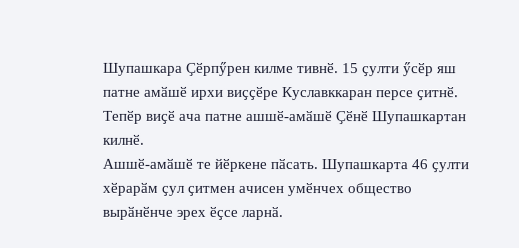Шупашкара Ҫӗрпӳрен килме тивнӗ. 15 ҫулти ӳсӗр яш патне амӑшӗ ирхи виҫҫӗре Куславккаран персе ҫитнӗ. Тепӗр виҫӗ ача патне ашшӗ-амӑшӗ Ҫӗнӗ Шупашкартан килнӗ.
Ашшӗ-амӑшӗ те йӗркене пӑсать. Шупашкарта 46 ҫулти хӗрарӑм ҫул ҫитмен ачисен умӗнчех общество вырӑнӗнче эрех ӗҫсе ларнӑ.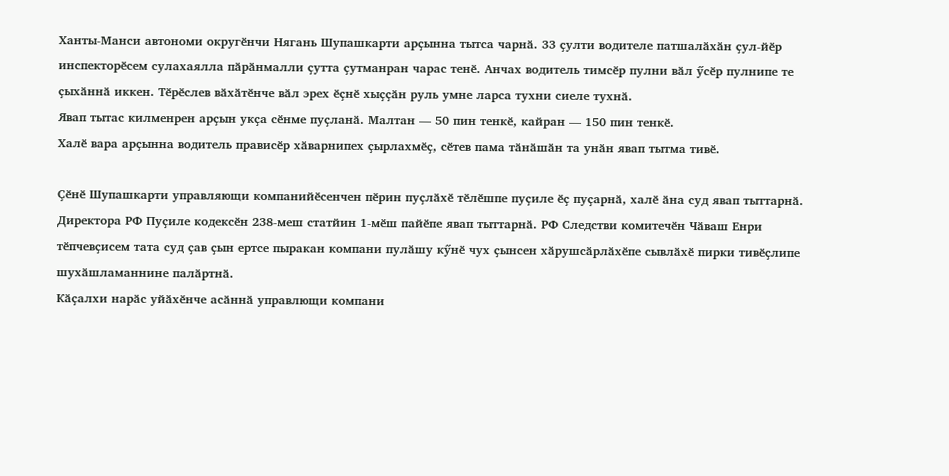Ханты-Манси автономи округӗнчи Нягань Шупашкарти арҫынна тытса чарнӑ. 33 ҫулти водителе патшалӑхӑн ҫул-йӗр инспекторӗсем сулахаялла пӑрӑнмалли ҫутта ҫутманран чарас тенӗ. Анчах водитель тимсӗр пулни вӑл ӳсӗр пулнипе те ҫыхӑннӑ иккен. Тӗрӗслев вӑхӑтӗнче вӑл эрех ӗҫнӗ хыҫҫӑн руль умне ларса тухни сиеле тухнӑ.
Явап тытас килменрен арҫын укҫа сӗнме пуҫланӑ. Малтан — 50 пин тенкӗ, кайран — 150 пин тенкӗ.
Халӗ вара арҫынна водитель прависӗр хӑварнипех ҫырлахмӗҫ, сӗтев пама тӑнӑшӑн та унӑн явап тытма тивӗ.

Ҫӗнӗ Шупашкарти управляющи компанийӗсенчен пӗрин пуҫлӑхӗ тӗлӗшпе пуҫиле ӗҫ пуҫарнӑ, халӗ ӑна суд явап тыттарнӑ.
Директора РФ Пуҫиле кодексӗн 238-меш статйин 1-мӗш пайӗпе явап тыттарнӑ. РФ Следстви комитечӗн Чӑваш Енри тӗпчевҫисем тата суд ҫав ҫын ертсе пыракан компани пулӑшу кӳнӗ чух ҫынсен хӑрушсӑрлӑхӗпе сывлӑхӗ пирки тивӗҫлипе шухӑшламаннине палӑртнӑ.
Кӑҫалхи нарӑс уйӑхӗнче асӑннӑ управлющи компани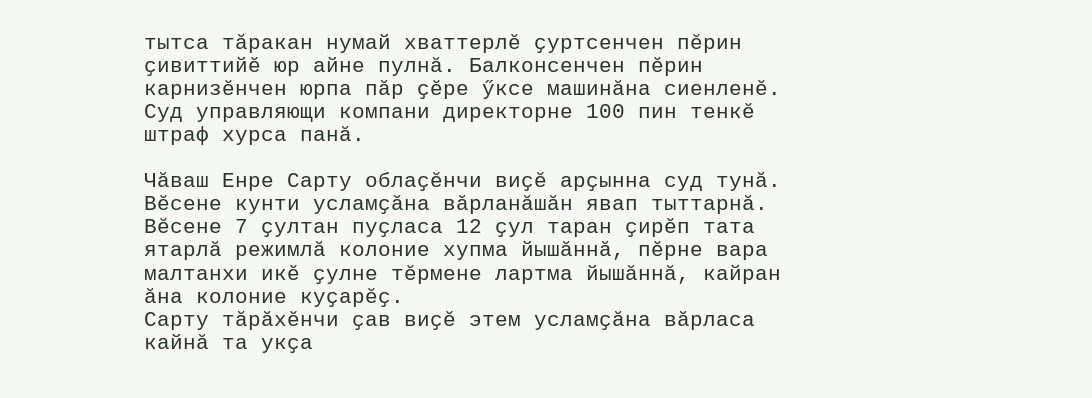тытса тӑракан нумай хваттерлӗ ҫуртсенчен пӗрин ҫивиттийӗ юр айне пулнӑ. Балконсенчен пӗрин карнизӗнчен юрпа пӑр ҫӗре ӳксе машинӑна сиенленӗ.
Суд управляющи компани директорне 100 пин тенкӗ штраф хурса панӑ.

Чӑваш Енре Сарту облаҫӗнчи виҫӗ арҫынна суд тунӑ. Вӗсене кунти усламҫӑна вӑрланӑшӑн явап тыттарнӑ. Вӗсене 7 ҫултан пуҫласа 12 ҫул таран ҫирӗп тата ятарлӑ режимлӑ колоние хупма йышӑннӑ, пӗрне вара малтанхи икӗ ҫулне тӗрмене лартма йышӑннӑ, кайран ӑна колоние куҫарӗҫ.
Сарту тӑрӑхӗнчи ҫав виҫӗ этем усламҫӑна вӑрласа кайнӑ та укҫа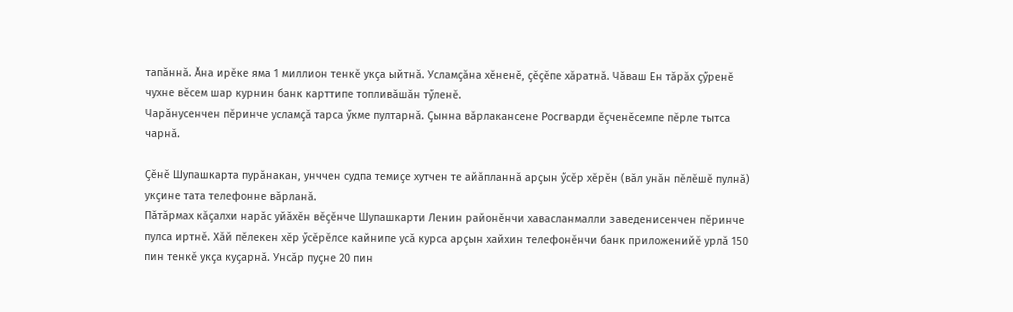тапӑннӑ. Ӑна ирӗке яма 1 миллион тенкӗ укҫа ыйтнӑ. Усламҫӑна хӗненӗ, ҫӗҫӗпе хӑратнӑ. Чӑваш Ен тӑрӑх ҫӳренӗ чухне вӗсем шар курнин банк карттипе топливӑшӑн тӳленӗ.
Чарӑнусенчен пӗринче усламҫӑ тарса ӳкме пултарнӑ. Ҫынна вӑрлакансене Росгварди ӗҫченӗсемпе пӗрле тытса чарнӑ.

Ҫӗнӗ Шупашкарта пурӑнакан, унччен судпа темиҫе хутчен те айӑпланнӑ арҫын ӳсӗр хӗрӗн (вӑл унӑн пӗлӗшӗ пулнӑ) укҫине тата телефонне вӑрланӑ.
Пӑтӑрмах кӑҫалхи нарӑс уйӑхӗн вӗҫӗнче Шупашкарти Ленин районӗнчи хавасланмалли заведенисенчен пӗринче пулса иртнӗ. Хӑй пӗлекен хӗр ӳсӗрӗлсе кайнипе усӑ курса арҫын хайхин телефонӗнчи банк приложенийӗ урлӑ 150 пин тенкӗ укҫа куҫарнӑ. Унсӑр пуҫне 20 пин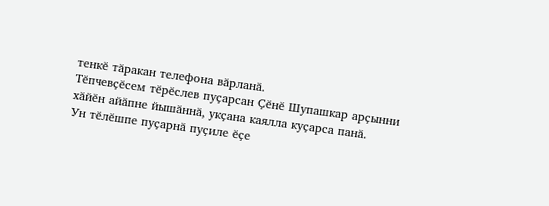тенкӗ тӑракан телефона вӑрланӑ.
Тӗпчевҫӗсем тӗрӗслев пуҫарсан Ҫӗнӗ Шупашкар арҫынни хӑйӗн айӑпне йышӑннӑ, укҫана каялла куҫарса панӑ.
Ун тӗлӗшпе пуҫарнӑ пуҫиле ӗҫе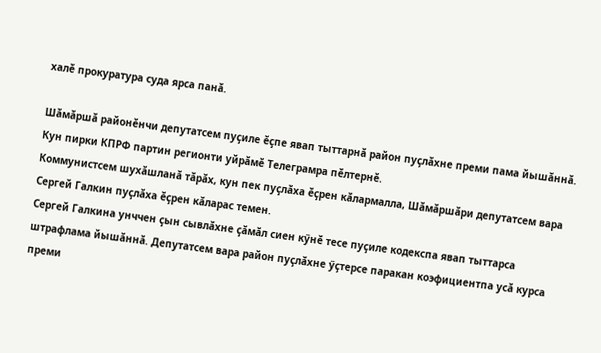халӗ прокуратура суда ярса панӑ.

Шӑмӑршӑ районӗнчи депутатсем пуҫиле ӗҫпе явап тыттарнӑ район пуҫлӑхне преми пама йышӑннӑ. Кун пирки КПРФ партин регионти уйрӑмӗ Телеграмра пӗлтернӗ.
Коммунистсем шухӑшланӑ тӑрӑх, кун пек пуҫлӑха ӗҫрен кӑлармалла, Шӑмӑршӑри депутатсем вара Сергей Галкин пуҫлӑха ӗҫрен кӑларас темен.
Сергей Галкина унччен ҫын сывлӑхне ҫӑмӑл сиен кӳнӗ тесе пуҫиле кодекспа явап тыттарса штрафлама йышӑннӑ. Депутатсем вара район пуҫлӑхне ӳҫтерсе паракан коэфициентпа усӑ курса преми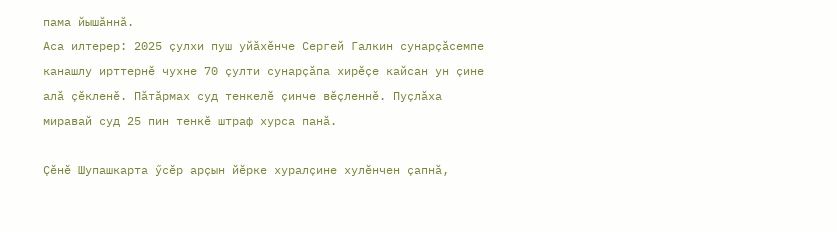пама йышӑннӑ.
Аса илтерер: 2025 ҫулхи пуш уйӑхӗнче Сергей Галкин сунарҫӑсемпе канашлу ирттернӗ чухне 70 ҫулти сунарҫӑпа хирӗҫе кайсан ун ҫине алӑ ҫӗкленӗ. Пӑтӑрмах суд тенкелӗ ҫинче вӗҫленнӗ. Пуҫлӑха миравай суд 25 пин тенкӗ штраф хурса панӑ.

Ҫӗнӗ Шупашкарта ӳсӗр арҫын йӗрке хуралҫине хулӗнчен ҫапнӑ,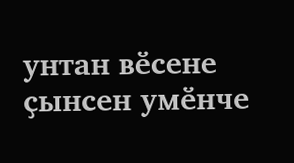унтан вӗсене ҫынсен умӗнче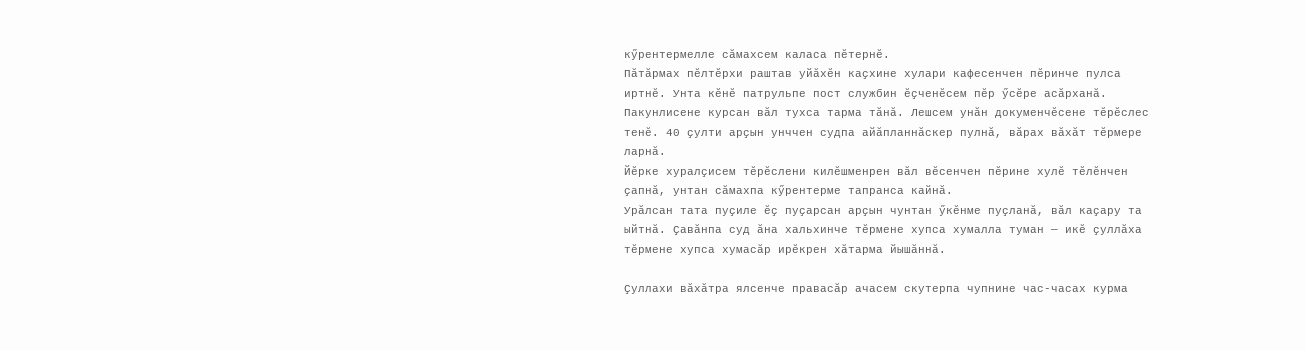кӳрентермелле сӑмахсем каласа пӗтернӗ.
Пӑтӑрмах пӗлтӗрхи раштав уйӑхӗн каҫхине хулари кафесенчен пӗринче пулса иртнӗ. Унта кӗнӗ патрульпе пост службин ӗҫченӗсем пӗр ӳсӗре асӑрханӑ. Пакунлисене курсан вӑл тухса тарма тӑнӑ. Лешсем унӑн докуменчӗсене тӗрӗслес тенӗ. 40 ҫулти арҫын унччен судпа айӑпланнӑскер пулнӑ, вӑрах вӑхӑт тӗрмере ларнӑ.
Йӗрке хуралҫисем тӗрӗслени килӗшменрен вӑл вӗсенчен пӗрине хулӗ тӗлӗнчен ҫапнӑ, унтан сӑмахпа кӳрентерме тапранса кайнӑ.
Урӑлсан тата пуҫиле ӗҫ пуҫарсан арҫын чунтан ӳкӗнме пуҫланӑ, вӑл каҫару та ыйтнӑ. Ҫавӑнпа суд ӑна хальхинче тӗрмене хупса хумалла туман — икӗ ҫуллӑха тӗрмене хупса хумасӑр ирӗкрен хӑтарма йышӑннӑ.

Ҫуллахи вӑхӑтра ялсенче правасӑр ачасем скутерпа чупнине час-часах курма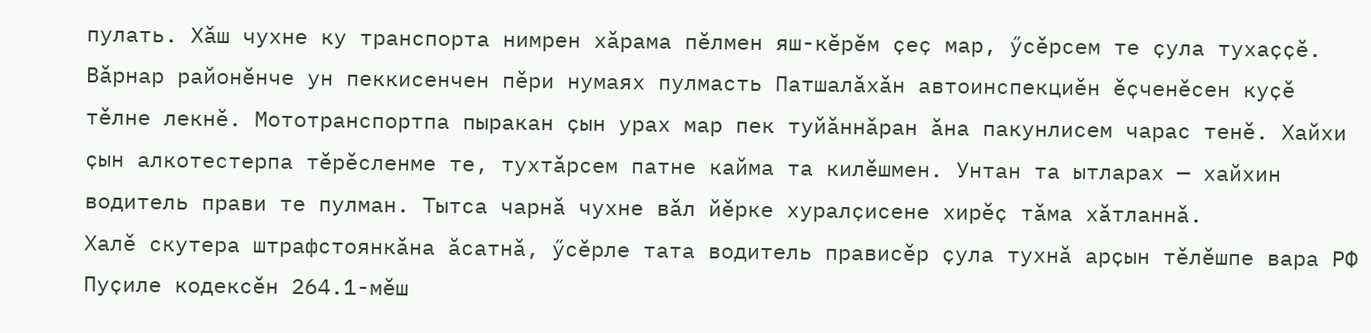пулать. Хӑш чухне ку транспорта нимрен хӑрама пӗлмен яш-кӗрӗм ҫеҫ мар, ӳсӗрсем те ҫула тухаҫҫӗ.
Вӑрнар районӗнче ун пеккисенчен пӗри нумаях пулмасть Патшалӑхӑн автоинспекциӗн ӗҫченӗсен куҫӗ тӗлне лекнӗ. Мототранспортпа пыракан ҫын урах мар пек туйӑннӑран ӑна пакунлисем чарас тенӗ. Хайхи ҫын алкотестерпа тӗрӗсленме те, тухтӑрсем патне кайма та килӗшмен. Унтан та ытларах — хайхин водитель прави те пулман. Тытса чарнӑ чухне вӑл йӗрке хуралҫисене хирӗҫ тӑма хӑтланнӑ.
Халӗ скутера штрафстоянкӑна ӑсатнӑ, ӳсӗрле тата водитель прависӗр ҫула тухнӑ арҫын тӗлӗшпе вара РФ Пуҫиле кодексӗн 264.1-мӗш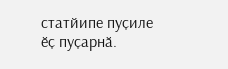статйипе пуҫиле ӗҫ пуҫарнӑ.